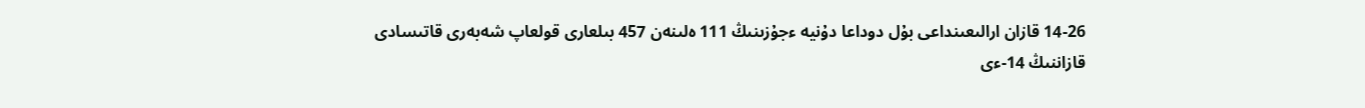14-26 قازان ارالىعىنداعى بۇل دوداعا دۇنيە ءجۇزىنىڭ 111 ەلىنەن 457 بىلعارى قولعاپ شەبەرى قاتىسادى
قازاننىڭ 14-ءى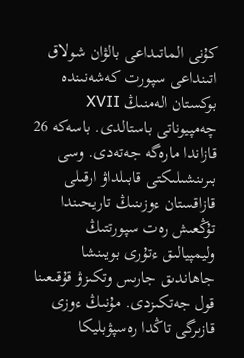كۇنى الماتىداعى بالۋان شولاق اتىنداعى سپورت كەشەنىندە بوكستان الەمنىڭ XVII چەمپيوناتى باستالدى. باسەكە 26 قازاندا مارەگە جەتەدى. وسى بىرىنشىلىكتى قابىلداۋ ارقىلى قازاقستان ءوزىنىڭ تاريحىندا تۇڭعىش رەت سپورتتىڭ وليمپيالىق ءتۇرى بويىنشا جاھاندىق جارىس وتكىزۋ قۇقىعىنا قول جەتكىزدى. مۇنىڭ ءوزى قازىرگى تاڭدا رەسپۋبليكا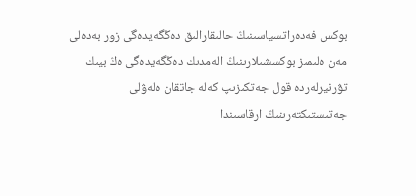بوكس فەدەراتسياسىنىڭ حالىقارالىق دەڭگەيدەگى زور بەدەلى مەن ەلىمىز بوكسشىلارىنىڭ الەمدىك دەڭگەيدەگى ەڭ بيىك تۋرنيرلەردە قول جەتكىزىپ كەلە جاتقان ەلەۋلى جەتىستىكتەرىنىڭ ارقاسىندا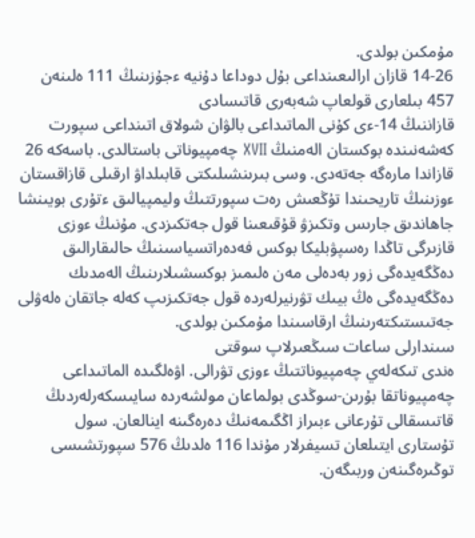مۇمكىن بولدى.
14-26 قازان ارالىعىنداعى بۇل دوداعا دۇنيە ءجۇزىنىڭ 111 ەلىنەن 457 بىلعارى قولعاپ شەبەرى قاتىسادى
قازاننىڭ 14-ءى كۇنى الماتىداعى بالۋان شولاق اتىنداعى سپورت كەشەنىندە بوكستان الەمنىڭ XVII چەمپيوناتى باستالدى. باسەكە 26 قازاندا مارەگە جەتەدى. وسى بىرىنشىلىكتى قابىلداۋ ارقىلى قازاقستان ءوزىنىڭ تاريحىندا تۇڭعىش رەت سپورتتىڭ وليمپيالىق ءتۇرى بويىنشا جاھاندىق جارىس وتكىزۋ قۇقىعىنا قول جەتكىزدى. مۇنىڭ ءوزى قازىرگى تاڭدا رەسپۋبليكا بوكس فەدەراتسياسىنىڭ حالىقارالىق دەڭگەيدەگى زور بەدەلى مەن ەلىمىز بوكسشىلارىنىڭ الەمدىك دەڭگەيدەگى ەڭ بيىك تۋرنيرلەردە قول جەتكىزىپ كەلە جاتقان ەلەۋلى جەتىستىكتەرىنىڭ ارقاسىندا مۇمكىن بولدى.
سىندارلى ساعات سىڭعىرلاپ سوقتى
ەندى تىكەلەي چەمپيوناتتىڭ ءوزى تۋرالى. اۋەلگىدە الماتىداعى چەمپيوناتقا بۇرىن-سوڭدى بولماعان مولشەردە سايىسكەرلەردىڭ قاتىسقالى تۇرعانى ءبىراز اڭگىمەنىڭ دەرەگىنە اينالعان. سول تۇستارى ايتىلعان تسيفرلار مۇندا 116 ەلدىڭ 576 سپورتشىسى توڭىرەگىنەن وربىگەن.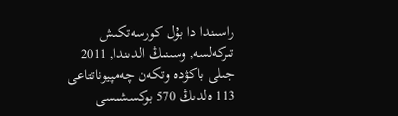راسىندا دا بۇل كورسەتكىش تىركەلسە, وسىنىڭ الدىندا, 2011 جىلى باكۋدە وتكەن چەمپيوناتتاعى 113 ەلدىڭ 570 بوكسشىسى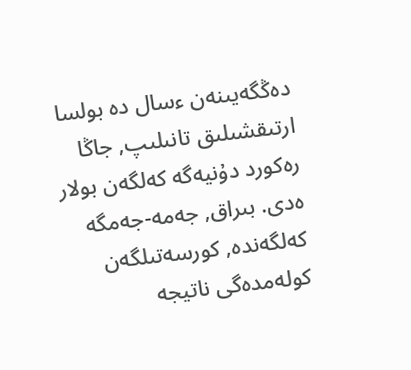دەڭگەيىنەن ءسال دە بولسا ارتىقشىلىق تانىلىپ, جاڭا رەكورد دۇنيەگە كەلگەن بولار ەدى. بىراق, جەمە-جەمگە كەلگەندە, كورسەتىلگەن كولەمدەگى ناتيجە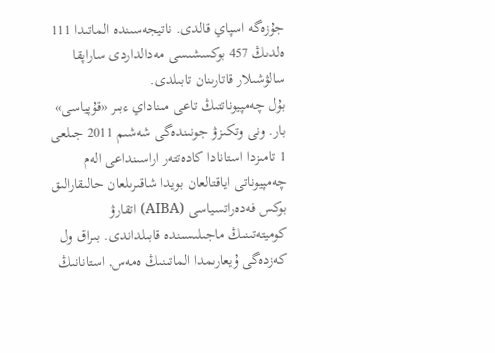جۇزەگە اسپاي قالدى. ناتيجەسىندە الماتىدا 111 ەلدىڭ 457 بوكسشىسى مەدالداردى ساراپقا سالۋشىلار قاتارىنان تابىلدى.
بۇل چەمپيوناتتىڭ تاعى مىناداي ءبىر «قۇپياسى» بار. ونى وتكىزۋ جونىندەگى شەشىم 2011 جىلعى 1 تامىزدا استانادا كادەتتەر اراسىنداعى الەم چەمپيوناتى اياقتالعان بويدا شاقىرىلعان حالىقارالىق بوكس فەدەراتسياسى (AIBA) اتقارۋ كوميتەتىنىڭ ماجىلىسىندە قابىلداندى. بىراق ول كەزدەگى ۇيعارىمدا الماتىنىڭ ەمەس, استانانىڭ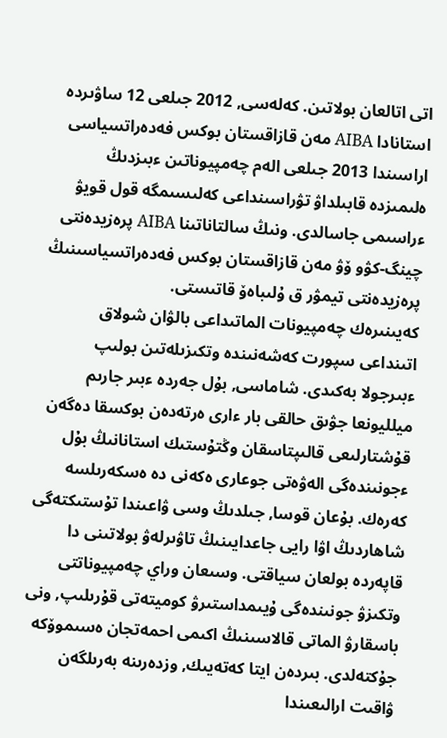اتى اتالعان بولاتىن. كەلەسى, 2012 جىلعى 12 ساۋىردە استانادا AIBA مەن قازاقستان بوكس فەدەراتسياسى اراسىندا 2013 جىلعى الەم چەمپيوناتىن ءبىزدىڭ ەلىمىزدە قابىلداۋ تۋراسىنداعى كەلىسىمگە قول قويۋ ءراسىمى جاسالدى. ونىڭ سالتاناتىنا AIBA پرەزيدەنتى چينگ-كۋو ۆۋ مەن قازاقستان بوكس فەدەراتسياسىنىڭ پرەزيدەنتى تيمۋر ق ۇلىباەۆ قاتىستى.
كەيىنىرەك چەمپيونات الماتىداعى بالۋان شولاق اتىنداعى سپورت كەشەنىندە وتكىزىلەتىن بولىپ ءبىرجولا بەكىدى. شاماسى, بۇل جەردە ءبىر جارىم ميلليونعا جۋىق حالقى بار ءارى ەرتەدەن بوكسقا دەگەن قۇشتارلىعى قالىپتاسقان وڭتۇستىك استانانىڭ بۇل ءجونىندەگى الەۋەتى جوعارى ەكەنى دە ەسكەرىلسە كەرەك. بۇعان قوسا, جىلدىڭ وسى ۋاعىندا تۇستىكتەگى شاھاردىڭ اۋا رايى جاعدايىنىڭ تاۋىرلەۋ بولاتىنى دا قاپەردە بولعان سياقتى. وسىعان وراي چەمپيوناتتى وتكىزۋ جونىندەگى ۇيىمداستىرۋ كوميتەتى قۇرىلىپ, ونى باسقارۋ الماتى قالاسىنىڭ اكىمى احمەتجان ەسىموۆكە جۇكتەلدى. بىردەن ايتا كەتەيىك, وزدەرىنە بەرىلگەن ۋاقىت ارالىعىندا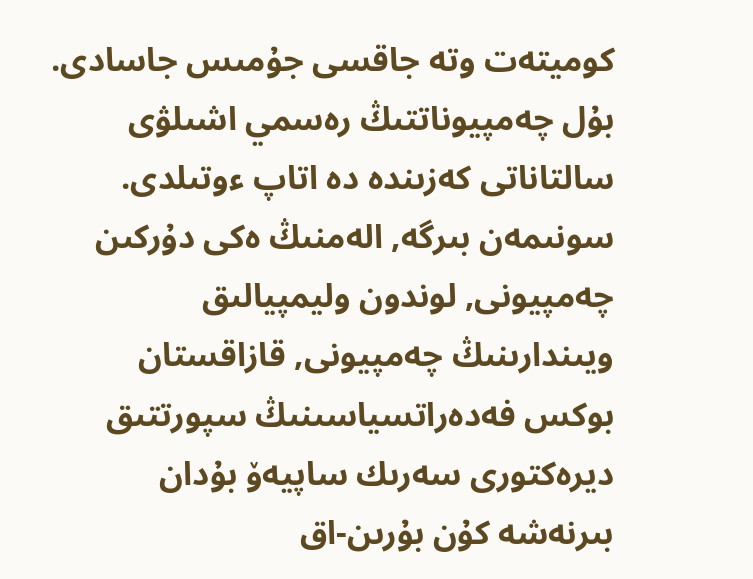كوميتەت وتە جاقسى جۇمىس جاسادى. بۇل چەمپيوناتتىڭ رەسمي اشىلۋى سالتاناتى كەزىندە دە اتاپ ءوتىلدى. سونىمەن بىرگە, الەمنىڭ ەكى دۇركىن چەمپيونى, لوندون وليمپيالىق ويىندارىنىڭ چەمپيونى, قازاقستان بوكس فەدەراتسياسىنىڭ سپورتتىق ديرەكتورى سەرىك ساپيەۆ بۇدان بىرنەشە كۇن بۇرىن-اق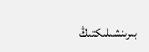بىرىنشىلىكتىڭ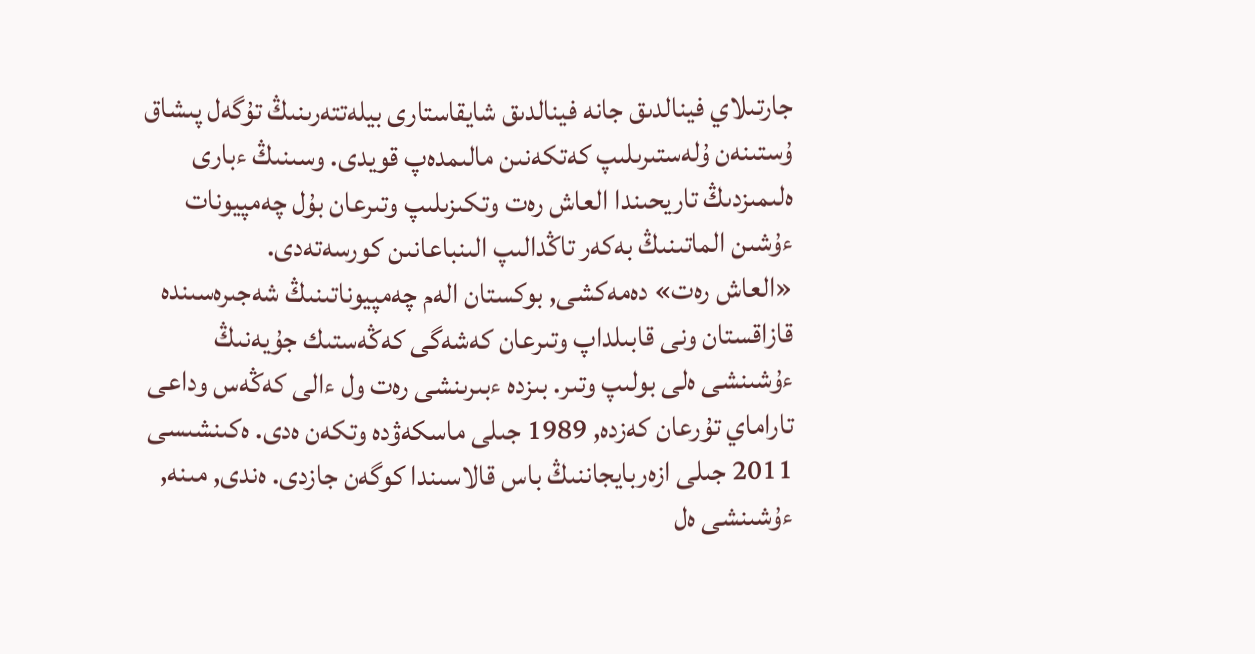جارتىلاي فينالدىق جانە فينالدىق شايقاستارى بيلەتتەرىنىڭ تۇگەل پىشاق ۇستىنەن ۇلەستىرىلىپ كەتكەنىن مالىمدەپ قويدى. وسىنىڭ ءبارى ەلىمىزدىڭ تاريحىندا العاش رەت وتكىزىلىپ وتىرعان بۇل چەمپيونات ءۇشىن الماتىنىڭ بەكەر تاڭدالىپ الىنباعانىن كورسەتەدى.
«العاش رەت» دەمەكشى, بوكستان الەم چەمپيوناتىنىڭ شەجىرەسىندە قازاقستان ونى قابىلداپ وتىرعان كەشەگى كەڭەستىك جۇيەنىڭ ءۇشىنشى ەلى بولىپ وتىر. بىزدە ءبىرىنشى رەت ول ءالى كەڭەس وداعى تاراماي تۇرعان كەزدە, 1989 جىلى ماسكەۋدە وتكەن ەدى. ەكىنشىسى 2011 جىلى ازەربايجاننىڭ باس قالاسىندا كوگەن جازدى. ەندى, مىنە, ءۇشىنشى ەل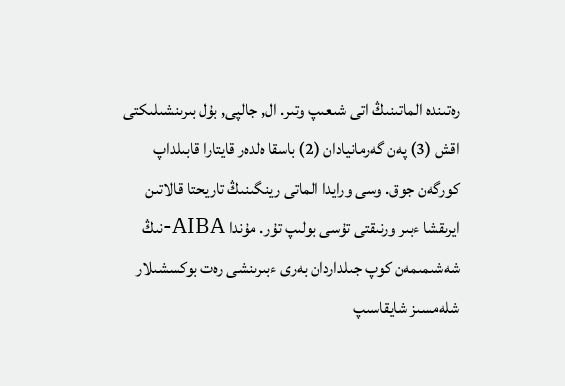رەتىندە الماتىنىڭ اتى شىعىپ وتىر. ال, جالپى, بۇل بىرىنشىلىكتى اقش (3) پەن گەرمانيادان (2) باسقا ەلدەر قايتارا قابىلداپ كورگەن جوق. وسى ورايدا الماتى رينگىنىڭ تاريحتا قالاتىن ايرىقشا ءبىر ورنىقتى تۇسى بولىپ تۇر. مۇندا AIBA-نىڭ شەشىمىمەن كوپ جىلداردان بەرى ءبىرىنشى رەت بوكسشىلار شلەمسىز شايقاسىپ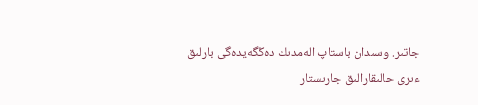جاتىر. وسىدان باستاپ الەمدىك دەڭگەيدەگى بارلىق ءىرى حالىقارالىق جارىستار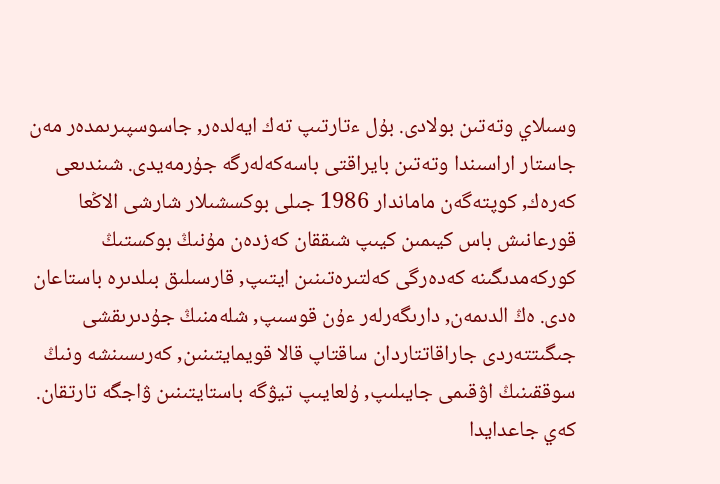وسىلاي وتەتىن بولادى. بۇل ءتارتىپ تەك ايەلدەر, جاسوسپىرىمدەر مەن جاستار اراسىندا وتەتىن بايراقتى باسەكەلەرگە جۇرمەيدى. شىندىعى كەرەك, كوپتەگەن ماماندار 1986 جىلى بوكسشىلار شارشى الاڭعا قورعانىش باس كيىمىن كيىپ شىققان كەزدەن مۇنىڭ بوكستىڭ كوركەمدىگىنە كەدەرگى كەلتىرەتىنىن ايتىپ, قارسىلىق بىلدىرە باستاعان ەدى. ەڭ الدىمەن, دارىگەرلەر ءۇن قوسىپ, شلەمنىڭ جۇدىرىقشى جىگىتتەردى جاراقاتتاردان ساقتاپ قالا قويمايتىنىن, كەرىسىنشە ونىڭ سوققىنىڭ اۋقىمى جايىلىپ, ۇلعايىپ تيۋگە باستايتىنىن ۋاجگە تارتقان. كەي جاعدايدا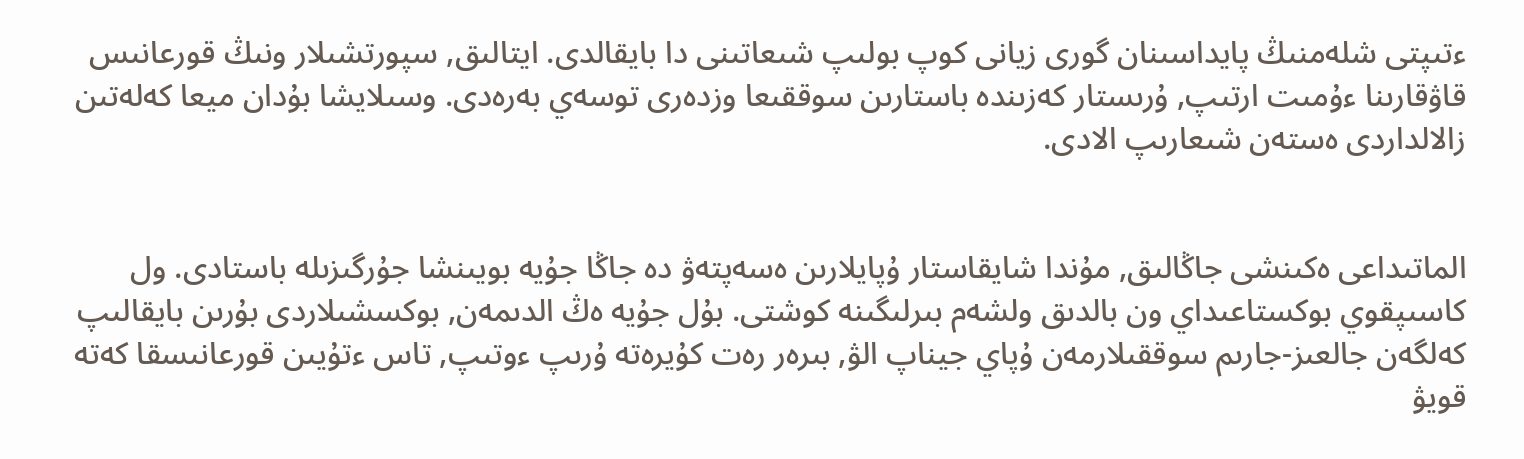ءتىپتى شلەمنىڭ پايداسىنان گورى زيانى كوپ بولىپ شىعاتىنى دا بايقالدى. ايتالىق, سپورتشىلار ونىڭ قورعانىس قاۋقارىنا ءۇمىت ارتىپ, ۇرىستار كەزىندە باستارىن سوققىعا وزدەرى توسەي بەرەدى. وسىلايشا بۇدان ميعا كەلەتىن زالالداردى ەستەن شىعارىپ الادى.


الماتىداعى ەكىنشى جاڭالىق, مۇندا شايقاستار ۇپايلارىن ەسەپتەۋ دە جاڭا جۇيە بويىنشا جۇرگىزىلە باستادى. ول كاسىپقوي بوكستاعىداي ون بالدىق ولشەم بىرلىگىنە كوشتى. بۇل جۇيە ەڭ الدىمەن, بوكسشىلاردى بۇرىن بايقالىپ كەلگەن جالعىز-جارىم سوققىلارمەن ۇپاي جيناپ الۋ, بىرەر رەت كۇيرەتە ۇرىپ ءوتىپ, تاس ءتۇيىن قورعانىسقا كەتە قويۋ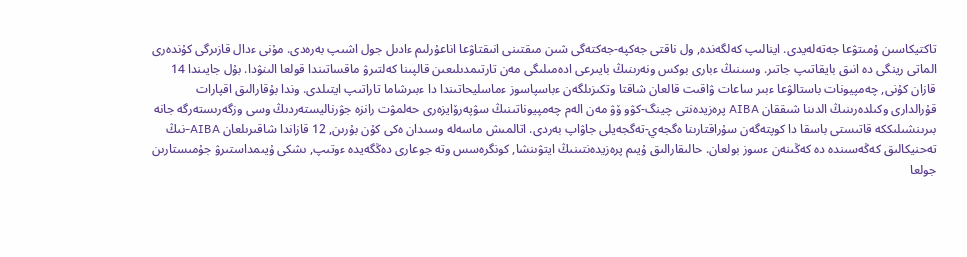تاكتيكاسىن ۇمىتۋعا جەتەلەيدى. اينالىپ كەلگەندە, ول ناقتى جەكپە-جەكتەگى شىن مىقتىنى انىقتاۋعا اناعۇرلىم ءادىل جول اشىپ بەرەدى. مۇنى ءدال قازىرگى كۇندەرى الماتى رينگى دە انىق بايقاتىپ جاتىر. وسىنىڭ ءبارى بوكس ونەرىنىڭ بايىرعى ادەمىلىگى مەن تارتىمدىلىعىن قالپىنا كەلتىرۋ ماقساتىندا قولعا الىنۋدا. بۇل جايىندا 14 قازان كۇنى, چەمپيونات باستالۋعا ءبىر ساعات ۋاقىت قالعان شاقتا وتكىزىلگەن ءباسپاسوز ءماسليحاتىندا دا ءبىرشاما تاراتىپ ايتىلدى. وندا بۇقارالىق اقپارات قۇرالدارى وكىلدەرىنىڭ الدىنا شىققان AIBA پرەزيدەنتى چينگ-كۋو ۆۋ مەن الەم چەمپيوناتىنىڭ سۋپەرۆايزەرى حەلمۋت رانزە جۋرناليستەردىڭ وسى وزگەرىستەرگە جانە بىرىنشىلىككە قاتىستى باسقا دا كوپتەگەن سۇراقتارىنا ەگجەي-تەگجەيلى جاۋاپ بەردى. اتالمىش ماسەلە وسىدان ەكى كۇن بۇرىن, 12 قازاندا شاقىرىلعان AIBA-نىڭ تەحنيكالىق كەڭەسىندە دە كەڭىنەن ءسوز بولعان. حالىقارالىق ۇيىم پرەزيدەنتىنىڭ ايتۋىنشا, كونگرەسس وتە جوعارى دەڭگەيدە ءوتىپ, ىشكى ۇيىمداستىرۋ جۇمىستارىن جولعا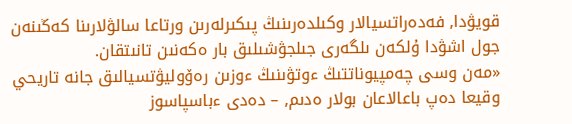قويۋدا, فەدەراتسيالار وكىلدەرىنىڭ پىكىرلەرىن ورتاعا سالۋلارىنا كەڭىنەن جول اشۋدا ۇلكەن ىلگەرى جىلجۋشىلىق بار ەكەنىن تانىتقان.
«مەن وسى چەمپيوناتتىڭ ءوتۋىنىڭ ءوزىن رەۆوليۋتسيالىق جانە تاريحي وقيعا دەپ باعالاعان بولار ەدىم, – دەدى ءباسپاسوز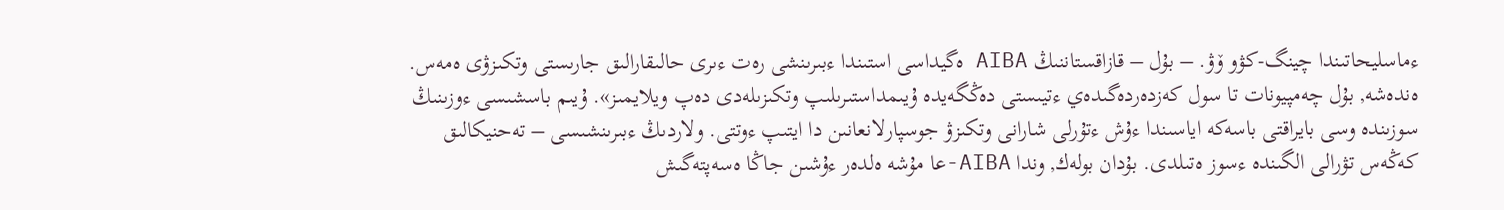ءماسليحاتىندا چينگ-كۋو ۆۋ. – بۇل – قازاقستاننىڭ AIBA ەگيداسى استىندا ءبىرىنشى رەت ءىرى حالىقارالىق جارىستى وتكىزۋى ەمەس. ەندەشە, بۇل چەمپيونات تا سول كەزدەردەگىدەي ءتيىستى دەڭگەيدە ۇيىمداستىرىلىپ وتكىزىلەدى دەپ ويلايمىز». ۇيىم باسشىسى ءوزىنىڭ سوزىندە وسى بايراقتى باسەكە اياسىندا ءۇش ءتۇرلى شارانى وتكىزۋ جوسپارلانعانىن دا ايتىپ ءوتتى. ولاردىڭ ءبىرىنشىسى – تەحنيكالىق كەڭەس تۋرالى الگىندە ءسوز ەتىلدى. بۇدان بولەك, وندا AIBA-عا مۇشە ەلدەر ءۇشىن جاڭا ەسەپتەگىش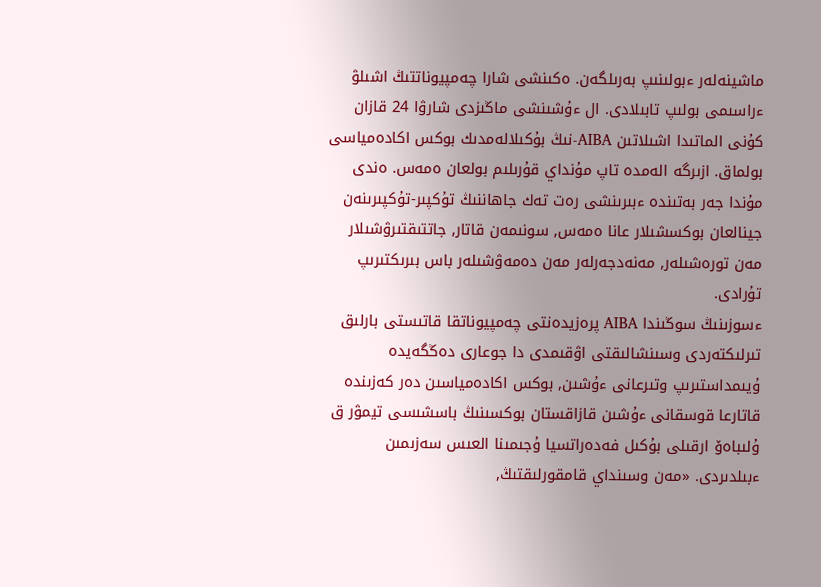ماشينەلەر ءبولىنىپ بەرىلگەن. ەكىنشى شارا چەمپيوناتتىڭ اشىلۋ ءراسىمى بولىپ تابىلادى. ال ءۇشىنشى ماڭىزدى شارۋا 24 قازان كۇنى الماتىدا اشىلاتىن AIBA-نىڭ بۇكىلالەمدىك بوكس اكادەمياسى بولماق. ازىرگە الەمدە تاپ مۇنداي قۇرىلىم بولعان ەمەس. ەندى مۇندا جەر بەتىندە ءبىرىنشى رەت تەك جاھاننىڭ تۇكپىر-تۇكپىرىنەن جينالعان بوكسشىلار عانا ەمەس, سونىمەن قاتار, جاتتىقتىرۋشىلار مەن تورەشىلەر, مەنەدجەرلەر مەن دەمەۋشىلەر باس بىرىكتىرىپ تۇرادى.
ءسوزىنىڭ سوڭىندا AIBA پرەزيدەنتى چەمپيوناتقا قاتىستى بارلىق تىرلىكتەردى وسىنشالىقتى اۋقىمدى دا جوعارى دەڭگەيدە ۇيىمداستىرىپ وتىرعانى ءۇشىن, بوكس اكادەمياسىن دەر كەزىندە قاتارعا قوسقانى ءۇشىن قازاقستان بوكسىنىڭ باسشىسى تيمۋر ق ۇلىباەۆ ارقىلى بۇكىل فەدەراتسيا ۇجىمىنا العىس سەزىمىن ءبىلدىردى. «مەن وسىنداي قامقورلىقتىڭ,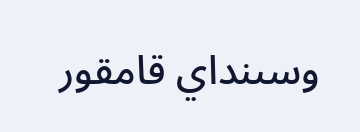وسىنداي قامقور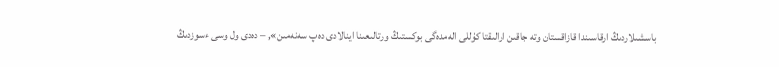باسشىلاردىڭ ارقاسىندا قازاقستان وتە جاقىن ارالىقتا كۇللى الەمدەگى بوكستىڭ ورتالىعىنا اينالادى دەپ سەنەمىن», – دەدى ول وسى ءسوزدىڭ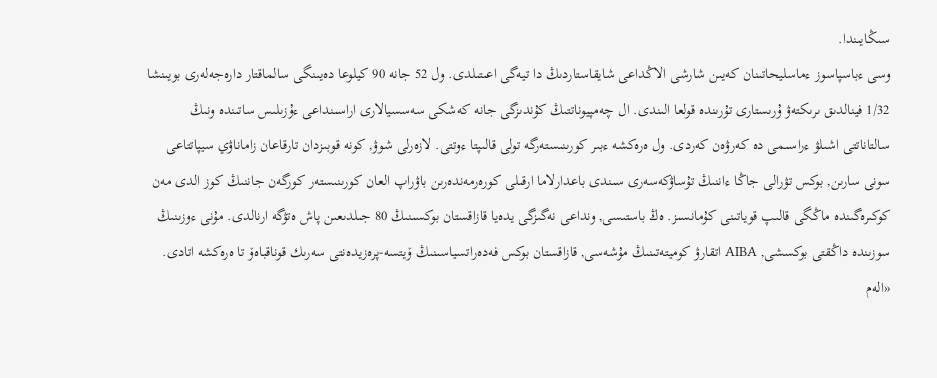سىڭايىندا.
وسى ءباسپاسوز ءماسليحاتىنان كەيىن شارشى الاڭداعى شايقاستاردىڭ دا تيەگى اعىتىلدى. ول 52 جانە 90 كيلوعا دەيىنگى سالماقتار دارەجەلەرى بويىنشا 1/32 فينالدىق ىرىكتەۋ ۇرىستارى تۇرىندە قولعا الىندى. ال چەمپيوناتتىڭ كۇندىزگى جانە كەشكى سەسسيالارى اراسىنداعى ءۇزىلىس ساتىندە ونىڭ سالتاناتتى اشىلۋ ءراسىمى دە كەرۋەن كەردى. ول ەرەكشە ءبىر كورىنىستەرگە تولى قالىپتا ءوتتى. لازەرلى شوۋ, كونە قوبىزدان تارقاعان زاماناۋي سيپاتتاعى سونى سارىن, بوكس تۋرالى جاڭا ءاننىڭ تۇساۋكەسەرى سىندى باعدارلاما ارقىلى كورەرمەندەرىن باۋراپ العان كورىنىستەر كورگەن جاننىڭ كوز الدى مەن كوكىرەگىندە ماڭگى قالىپ قوياتىنى كۇمانسىز. ەڭ باستىسى, ونداعى نەگىزگى يدەيا قازاقستان بوكسىنىڭ 80 جىلدىعىن پاش ەتۋگە ارنالدى. مۇنى ءوزىنىڭ سوزىندە داڭقتى بوكسشى, AIBA اتقارۋ كوميتەتىنىڭ مۇشەسى, قازاقستان بوكس فەدەراتسياسىنىڭ ۆيتسە-پرەزيدەنتى سەرىك قوناقباەۆ تا ەرەكشە اتادى. «الەم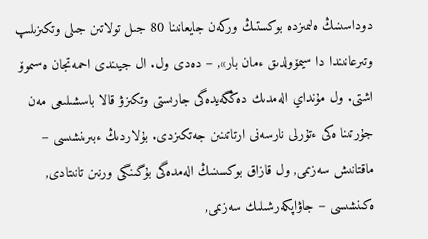دوداسىنىڭ ەلىمىزدە بوكستىڭ وركەن جايعانىنا 80 جىل تولاتىن جىلى وتكىزىلىپ وتىرعانىندا دا سيمۆولدىق ءمان بار», – دەدى ول. ال جيىندى احمەتجان ەسىموۆ اشتى. ول مۇنداي الەمدىك دەڭگەيدەگى جارىستى وتكىزۋ قالا باسشىلىعى مەن جۇرتىنا ەكى ءتۇرلى نارسەنى ارتاتىنىن جەتكىزدى. بۇلاردىڭ ءبىرىنشىسى – ماقتانىش سەزىمى, ول قازاق بوكسىنىڭ الەمدەگى بۇگىنگى ورنىن تانىتادى, ەكىنشىسى – جاۋاپكەرشىلىك سەزىمى,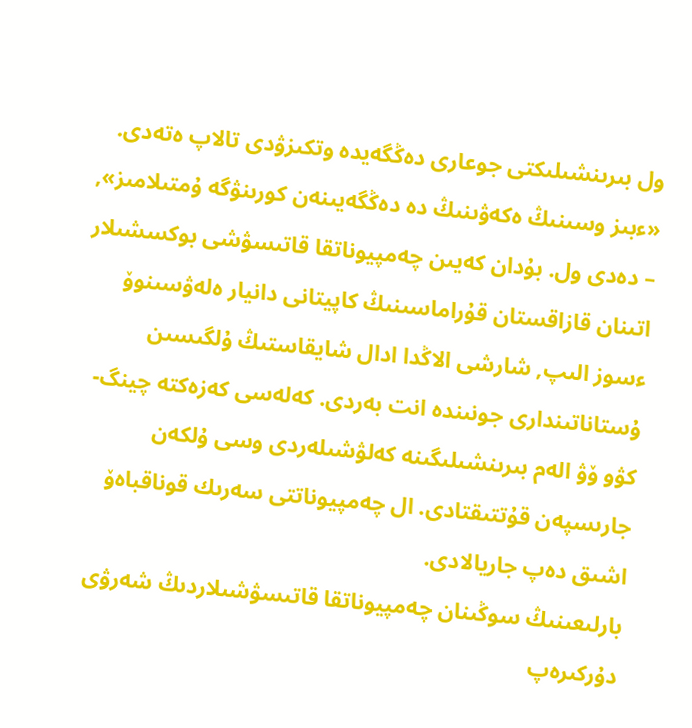ول بىرىنشىلىكتى جوعارى دەڭگەيدە وتكىزۋدى تالاپ ەتەدى. «ءبىز وسىنىڭ ەكەۋىنىڭ دە دەڭگەيىنەن كورىنۋگە ۇمتىلامىز», – دەدى ول. بۇدان كەيىن چەمپيوناتقا قاتىسۋشى بوكسشىلار اتىنان قازاقستان قۇراماسىنىڭ كاپيتانى دانيار ەلەۋسىنوۆ ءسوز الىپ, شارشى الاڭدا ادال شايقاستىڭ ۇلگىسىن ۇستاناتىندارى جونىندە انت بەردى. كەلەسى كەزەكتە چينگ-كۋو ۆۋ الەم بىرىنشىلىگىنە كەلۋشىلەردى وسى ۇلكەن جارىسپەن قۇتتىقتادى. ال چەمپيوناتتى سەرىك قوناقباەۆ اشىق دەپ جاريالادى.
بارلىعىنىڭ سوڭىنان چەمپيوناتقا قاتىسۋشىلاردىڭ شەرۋى دۇركىرەپ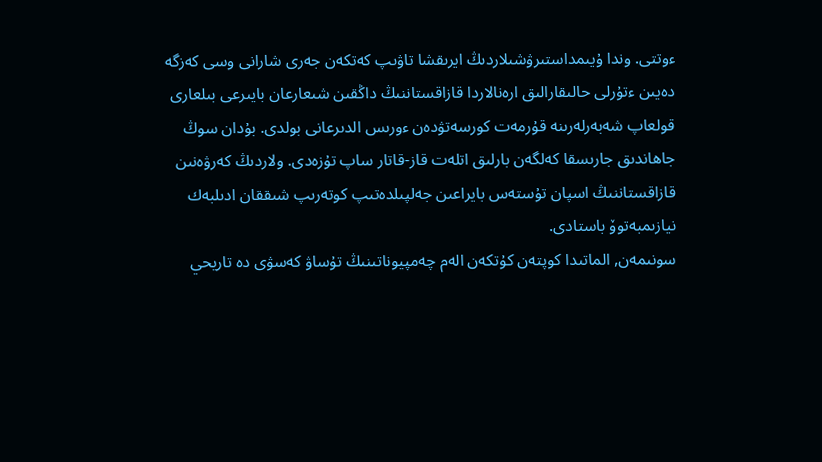ءوتتى. وندا ۇيىمداستىرۋشىلاردىڭ ايرىقشا تاۋىپ كەتكەن جەرى شارانى وسى كەزگە دەيىن ءتۇرلى حالىقارالىق ارەنالاردا قازاقستاننىڭ داڭقىن شىعارعان بايىرعى بىلعارى قولعاپ شەبەرلەرىنە قۇرمەت كورسەتۋدەن ءورىس الدىرعانى بولدى. بۇدان سوڭ جاھاندىق جارىسقا كەلگەن بارلىق اتلەت قاز-قاتار ساپ تۇزەدى. ولاردىڭ كەرۋەنىن قازاقستاننىڭ اسپان تۇستەس بايراعىن جەلپىلدەتىپ كوتەرىپ شىققان ادىلبەك نيازىمبەتوۆ باستادى.
سونىمەن, الماتىدا كوپتەن كۇتكەن الەم چەمپيوناتىنىڭ تۇساۋ كەسۋى دە تاريحي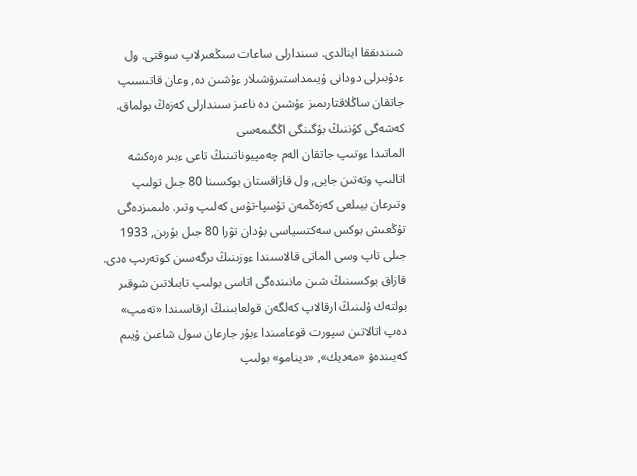شىندىققا اينالدى. سىندارلى ساعات سىڭعىرلاپ سوقتى. ول ءدۇبىرلى دودانى ۇيىمداستىرۋشىلار ءۇشىن دە, وعان قاتىسىپ جاتقان ساڭلاقتارىمىز ءۇشىن دە ناعىز سىندارلى كەزەڭ بولماق.
كەشەگى كۇننىڭ بۇگىنگى اڭگىمەسى
الماتىدا ءوتىپ جاتقان الەم چەمپيوناتىنىڭ تاعى ءبىر ەرەكشە اتالىپ وتەتىن جايى, ول قازاقستان بوكسىنا 80 جىل تولىپ وتىرعان بيىلعى كەزەڭمەن تۇسپا-تۇس كەلىپ وتىر. ەلىمىزدەگى تۇڭعىش بوكس سەكتسياسى بۇدان تۋرا 80 جىل بۇرىن, 1933 جىلى تاپ وسى الماتى قالاسىندا ءوزىنىڭ ىرگەسىن كوتەرىپ ەدى. قازاق بوكسىنىڭ شىن مانىندەگى اتاسى بولىپ تابىلاتىن شوقىر بولتەك ۇلىنىڭ ارقالاپ كەلگەن قولعابىنىڭ ارقاسىندا «تەمپ» دەپ اتالاتىن سپورت قوعامىندا ءبۇر جارعان سول شاعىن ۇيىم كەيىندەۋ «مەديك», «دينامو» بولىپ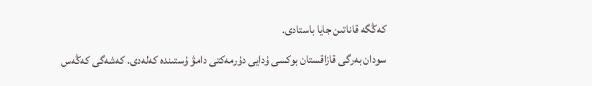كەڭگە قاناتىن جايا باستادى.
سودان بەرگى قازاقستان بوكسى ۇدايى دۇرمەكتى دامۋ ۇستىندە كەلەدى. كەشەگى كەڭەس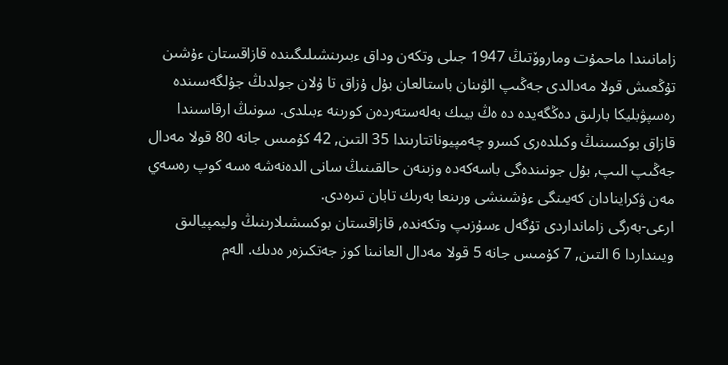زامانىندا ماحمۇت وماروۆتىڭ 1947 جىلى وتكەن وداق ءبىرىنشىلىگىندە قازاقستان ءۇشىن تۇڭعىش قولا مەدالدى جەڭىپ الۋىنان باستالعان بۇل ۇزاق تا ۇلان جولدىڭ جۇلگەسىندە رەسپۋبليكا بارلىق دەڭگەيدە دە ەڭ بيىك بەلەستەردەن كورىنە ءبىلدى. سونىڭ ارقاسىندا قازاق بوكسىنىڭ وكىلدەرى كسرو چەمپيوناتتارىندا 35 التىن, 42 كۇمىس جانە 80 قولا مەدال جەڭىپ الىپ, بۇل جونىندەگى باسەكەدە وزىنەن حالقىنىڭ سانى الدەنەشە ەسە كوپ رەسەي مەن ۋكراينادان كەيىنگى ءۇشىنشى ورىنعا بەرىك تابان تىرەدى.
ارعى-بەرگى زامانداردى تۇگەل ءسۇزىپ وتكەندە, قازاقستان بوكسشىلارىنىڭ وليمپيالىق ويىنداردا 6 التىن, 7 كۇمىس جانە 5 قولا مەدال العانىنا كوز جەتكىزەر ەدىك. الەم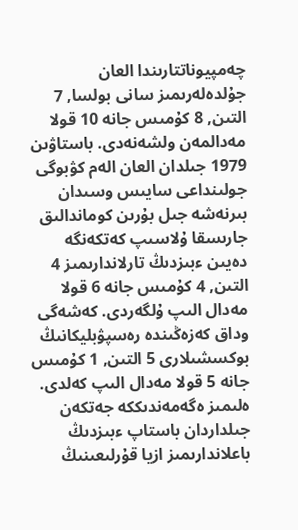چەمپيوناتتارىندا العان جۇلدەلەرىمىز سانى بولسا, 7 التىن, 8 كۇمىس جانە 10 قولا مەدالمەن ولشەنەدى. باستاۋىن 1979 جىلدان العان الەم كۋبوگى جولىنداعى سايىس وسىدان بىرنەشە جىل بۇرىن كوماندالىق جارىسقا ۇلاسىپ كەتكەنگە دەيىن ءبىزدىڭ تارلاندارىمىز 4 التىن, 4 كۇمىس جانە 6 قولا مەدال الىپ ۇلگەردى. كەشەگى وداق كەزەڭىندە رەسپۋبليكانىڭ بوكسشىلارى 5 التىن, 1 كۇمىس جانە 5 قولا مەدال الىپ كەلدى.
ەلىمىز ەگەمەندىككە جەتكەن جىلداردان باستاپ ءبىزدىڭ باعلاندارىمىز ازيا قۇرلىعىنىڭ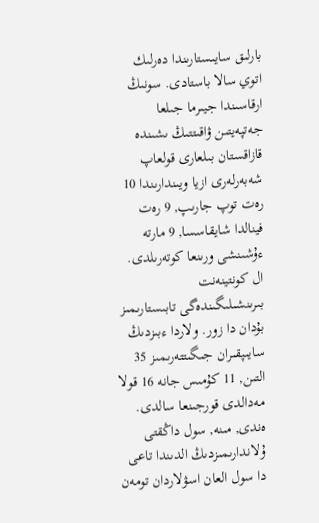بارلىق سايىستارىندا دەرلىك اتوي سالا باستادى. سونىڭ ارقاسىندا جيىرما جىلعا جەتپەيتىن ۋاقىتتىڭ ىشىندە قازاقستان بىلعارى قولعاپ شەبەرلەرى ازيا ويىندارىندا 10 رەت توپ جارىپ, 9 رەت فينالدا شايقاسسا, 9 مارتە ءۇشىنشى ورىنعا كوتەرىلدى. ال كونتينەنت بىرىنشىلىگىندەگى تابىستارىمىز بۇدان دا زور. ولاردا ءبىزدىڭ سايىپقىران جىگىتتەرىمىز 35 التىن, 11 كۇمىس جانە 16 قولا مەدالدى قورجىنعا سالدى.
ەندى, مىنە, سول داڭقتى ۇلاندارىمىزدىڭ الدىندا تاعى دا سول العان اسۋلاردان تومەن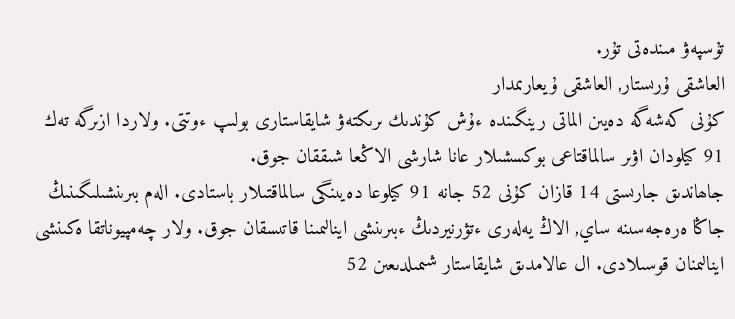تۇسپەۋ مىندەتى تۇر.
العاشقى ۇرىستار, العاشقى ۇيعارىمدار
كۇنى كەشەگە دەيىن الماتى رينگىندە ءۇش كۇندىك ىرىكتەۋ شايقاستارى بولىپ ءوتتى. ولاردا ازىرگە تەك 91 كيلودان اۋىر سالماقتاعى بوكسشىلار عانا شارشى الاڭعا شىققان جوق.
جاھاندىق جارىستى 14 قازان كۇنى 52 جانە 91 كيلوعا دەيىنگى سالماقتىلار باستادى. الەم بىرىنشىلىگىنىڭ جاڭا ەرەجەسىنە ساي, الاڭ يەلەرى ءتۋرنيردىڭ ءبىرىنشى اينالىمىنا قاتىسقان جوق. ولار چەمپيوناتقا ەكىنشى اينالىمنان قوسىلادى. ال عالامدىق شايقاستار شىمىلدىعىن 52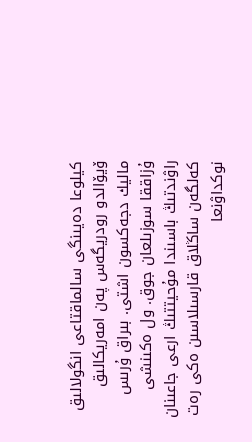كيلوعا دەيىنگى سالماقتاعى انگولالىق ۆيۆالدو رودريگەس پەن امەريكالىق ماليك دجەكسون اشتى. بىراق ۇرىس ۇزاققا سوزىلعان جوق. ول ەكىنشى راۋندتىڭ باسىندا مۇحيتتىڭ ارعى جاعىنان كەلگەن ساڭلاق قارسىلاسىن ەكى رەت نوكداۋنعا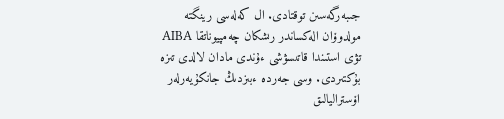جىبەرگەسىن توقتادى. ال كەلەسى رينگتە مولدوۆان الەكساندر رىشكان چەمپيوناتقا AIBA تۋى استىندا قاتىسۋشى ءۇندى مادان لالدى تىزە بۇكتىردى. وسى جەردە ءبىزدىڭ جانكۇيەرلەر اۆستراليالىق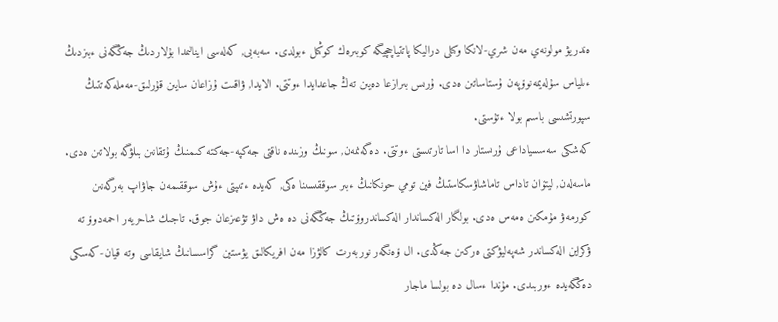ەندريۋ مولونەي مەن شري-لانكا وكىلى دراليكا پاتتياچچيگە كوبىرەك كوڭىل ءبولدى. سەبەبى, كەلەسى اينالىمدا بۇلاردىڭ جەڭگەنى ءبىزدىڭ ءىلياس سۇلەيمەنوۆپەن ۇستاساتىن ەدى. ۇرىس بىرازعا دەيىن تەڭ جاعدايدا ءوتتى. الايدا, ۋاقىت ۇزاعان سايىن قۇرلىق-مەملەكەتتىڭ سپورتشىسى باسىم بولا ءتۇستى.
كەشكى سەسسياداعى ۇرىستار دا اسا تارتىستى ءوتتى. دەگەنمەن, سونىڭ وزىندە ناقتى جەكپە-جەكتە كىمنىڭ ۇتقانىن بىلۋگە بولاتىن ەدى. ماسەلەن, ليتۆان تاداس تاماشاۋسكاستىڭ فين تومي حونكانىڭ ءبىر سوققىسىنا ەكى, كەيدە ءتىپتى ءۇش سوققىمەن جاۋاپ بەرگەنىن كورمەۋ مۇمكىن ەمەس ەدى. بولگار الەكساندار الەكساندروۆتىڭ جەڭگەنى دە ەش داۋ تۋعىزعان جوق. تاجىك شاحريەر احمەدوۆ تە ۋكراين الەكساندر شەپەليۋكتى ەركىن جەڭدى. ال ۆەنگەر نوربەرت كالۋزا مەن افريكالىق يۋستين گراسسانىڭ شايقاسى وتە قيان-كەسكى دەڭگەيدە ءوربىدى. مۇندا ءسال دە بولسا ماجار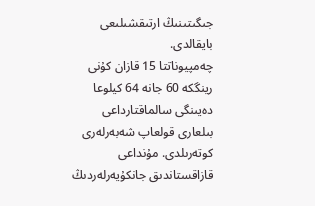جىگىتىنىڭ ارتىقشىلىعى بايقالدى.
چەمپيوناتتا 15 قازان كۇنى رينگكە 60 جانە 64 كيلوعا دەيىنگى سالماقتارداعى بىلعارى قولعاپ شەبەرلەرى كوتەرىلدى. مۇنداعى قازاقستاندىق جانكۇيەرلەردىڭ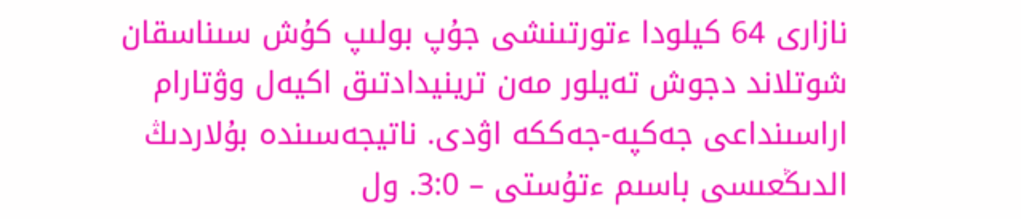نازارى 64 كيلودا ءتورتىنشى جۇپ بولىپ كۇش سىناسقان شوتلاند دجوش تەيلور مەن ترينيدادتىق اكيەل وۋتارام اراسىنداعى جەكپە-جەككە اۋدى. ناتيجەسىندە بۇلاردىڭ الدىڭعىسى باسىم ءتۇستى – 3:0. ول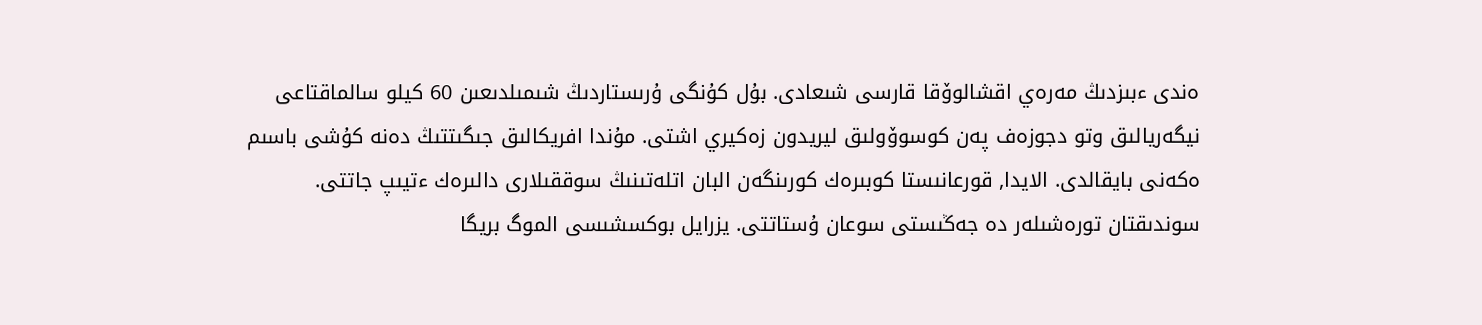ەندى ءبىزدىڭ مەرەي اقشالوۆقا قارسى شىعادى. بۇل كۇنگى ۇرىستاردىڭ شىمىلدىعىن 60 كيلو سالماقتاعى نيگەريالىق وتو دجوزەف پەن كوسوۆولىق ليريدون زەكيري اشتى. مۇندا افريكالىق جىگىتتىڭ دەنە كۇشى باسىم ەكەنى بايقالدى. الايدا, قورعانىستا كوبىرەك كورىنگەن البان اتلەتىنىڭ سوققىلارى دالىرەك ءتيىپ جاتتى. سوندىقتان تورەشىلەر دە جەڭىستى سوعان ۇستاتتى. يزرايل بوكسشىسى الموگ بريگا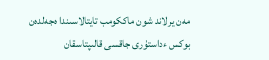مەن يرلاند شون ماككومب تايتالاسىندا ەجەلدەن بوكس ءداستۇرى جاقسى قالىپتاسقان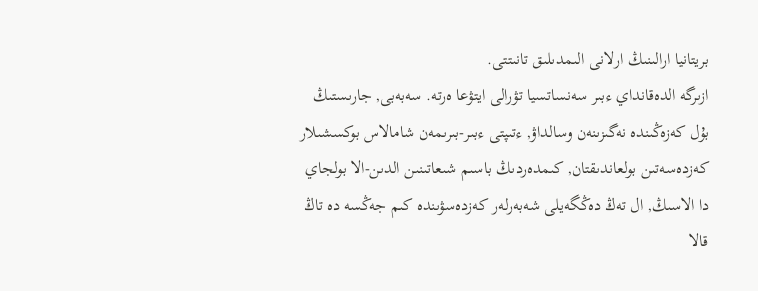بريتانيا ارالىنىڭ ارلانى الىمدىلىق تانىتتى.
ازىرگە الدەقانداي ءبىر سەنساتسيا تۋرالى ايتۋعا ەرتە. سەبەبى, جارىستىڭ بۇل كەزەڭىندە نەگىزىنەن وسالداۋ, ءتىپتى ءبىر-بىرىمەن شامالاس بوكسشىلار كەزدەسەتىن بولعاندىقتان, كىمدەردىڭ باسىم شىعاتىنىن الدىن-الا بولجاي دا الاسىڭ, ال تەڭ دەڭگەيلى شەبەرلەر كەزدەسۋىندە كىم جەڭسە دە تاڭ قالا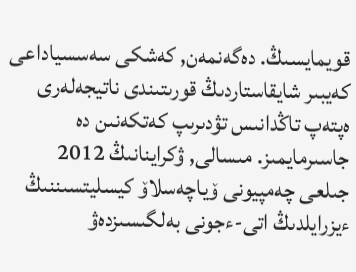قويمايسىڭ. دەگەنمەن, كەشكى سەسسياداعى كەيبىر شايقاستاردىڭ قورىتىندى ناتيجەلەرى ەپتەپ تاڭدانىس تۋدىرىپ كەتكەنىن دە جاسىرمايمىز. مىسالى, ۋكراينانىڭ 2012 جىلعى چەمپيونى ۆياچەسلاۆ كيسليتسىننىڭ ءيزرايلدىڭ اتى-ءجونى بەلگىسىزدەۋ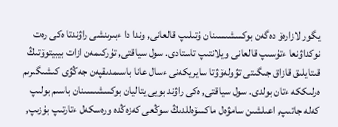يگور لازارەۆ دەگەن بوكسشىسىنان ۇتىلىپ قالعانى, وندا دا ءبىرىنشى راۋندتا ەكى رەت نوكداۋنعا ءتۇسىپ قالعانى ويلانتىپ تاستادى. سول سياقتى, تۇركىمەن ازات بيبيتوۆتىڭ قىتايلىق قازاق جىگىتى تۋولەۆۋتا سايريكەنى ءسال عانا باسىمدىقپەن جەڭۋى كىشىگىرىم ەرلىككە ءتان بولدى. سول سياقتى, ەكى راۋند بويى يتاليان بوكسشىسىنان باسىم بولىپ كەلە جاتىپ, اعىلشىن سامۋەل ماكسۆەللدىڭ سوڭعى كەزەڭدە ورەسكەل ءتارتىپ بۇزىپ,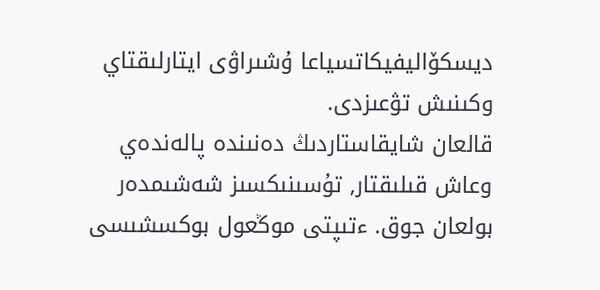ديسكۆاليفيكاتسياعا ۇشىراۋى ايتارلىقتاي وكىنىش تۋعىزدى.
قالعان شايقاستاردىڭ دەنىندە پالەندەي وعاش قىلىقتار, تۇسىنىكسىز شەشىمدەر بولعان جوق. ءتىپتى موڭعول بوكسشىسى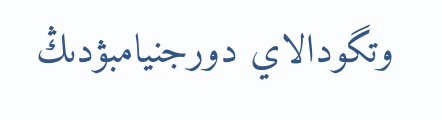وتگودالاي دورجنيامبۋدىڭ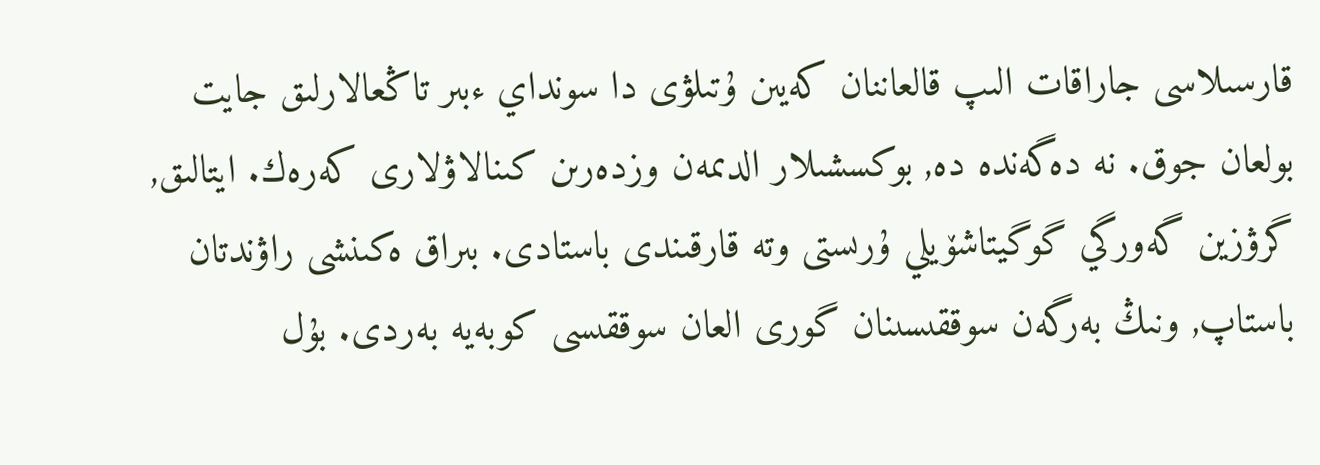قارسىلاسى جاراقات الىپ قالعاننان كەيىن ۇتىلۋى دا سونداي ءبىر تاڭعالارلىق جايت بولعان جوق. نە دەگەندە دە, بوكسشىلار الدىمەن وزدەرىن كىنالاۋلارى كەرەك. ايتالىق, گرۋزين گەورگي گوگيتاشۆيلي ۇرىستى وتە قارقىندى باستادى. بىراق ەكىنشى راۋندتان باستاپ, ونىڭ بەرگەن سوققىسىنان گورى العان سوققىسى كوبەيە بەردى. بۇل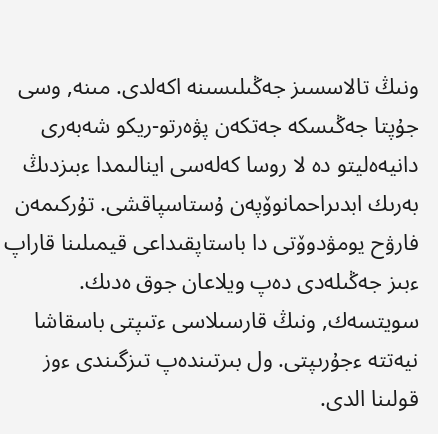ونىڭ تالاسسىز جەڭىلىسىنە اكەلدى. مىنە, وسى جۇپتا جەڭىسكە جەتكەن پۋەرتو-ريكو شەبەرى دانيەەليتو دە لا روسا كەلەسى اينالىمدا ءبىزدىڭ بەرىك ابدىراحمانوۆپەن ۇستاسپاقشى. تۇركىمەن فارۋح يومۋدوۆتى دا باستاپقىداعى قيمىلىنا قاراپ ءبىز جەڭىلەدى دەپ ويلاعان جوق ەدىك. سويتسەك, ونىڭ قارسىلاسى ءتىپتى باسقاشا نيەتتە ءجۇرىپتى. ول بىرتىندەپ تىزگىندى ءوز قولىنا الدى.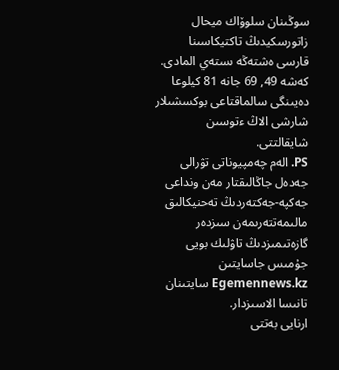سوڭىنان سلوۆاك ميحال زاتورسكيدىڭ تاكتيكاسىنا قارسى ەشتەڭە ىستەي المادى.
كەشە 49, 69 جانە 81 كيلوعا دەيىنگى سالماقتاعى بوكسشىلار شارشى الاڭ ءتوسىن شايقالتتى.
PS. الەم چەمپيوناتى تۋرالى جەدەل جاڭالىقتار مەن ونداعى جەكپە-جەكتەردىڭ تەحنيكالىق مالىمەتتەرىمەن سىزدەر گازەتىمىزدىڭ تاۋلىك بويى جۇمىس جاسايتىن Egemennews.kz سايتىنان تانىسا الاسىزدار.
ارنايى بەتتى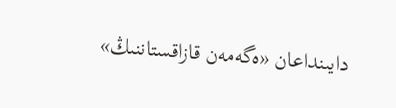دايىنداعان «ەگەمەن قازاقستاننىڭ»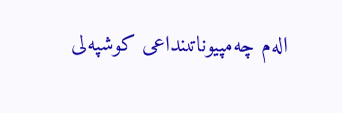الەم چەمپيوناتىنداعى كوشپەلى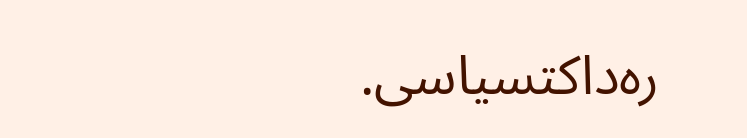رەداكتسياسى.